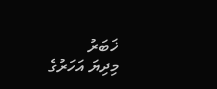ޚަބަރު
މިދިޔަ އަހަރުގެ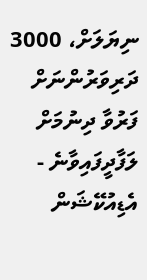ނިޔަލަށް، 3000 ދަރިވަރުންނަށް ފަރުވާ ދިނުމަށް ލަފާދީފައިވާނެ - އެޑިއުކޭޝަން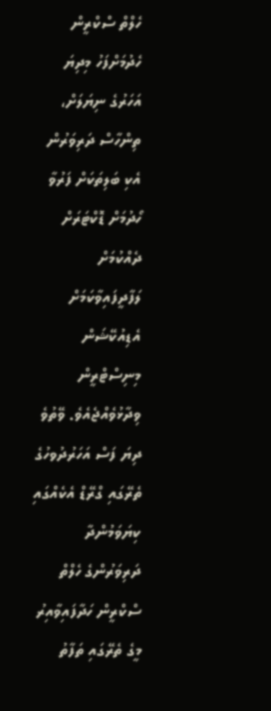ހެލްތް ސްކްރީން ހެދުމަށްފަހު މިދިޔަ އަހަރުގެ ނިޔަލަށް، ތިންހާސް ދަރިވަރުން އެކި ބަލިތަކަށް ފަރުވާ ހޯދުމަށް ޑޮކްޓަރަށް ދެއްކުމަށް ލަފާދީފައިވާކަމަށް އެޑިއުކޭޝަން މިނިސްޓްރީން ވިދާޅުވެއްޖެއެވެ. ވޭތުވެ ދިޔަ ފަސް އަހަރުދުވހުގެ ތެރޭގައި ގްރޭޑް އެކެއްގައި ކިޔަވަމުންދާ ދަރިވަރުންގެ ހެލްތް ސްކްރީން ހަދާފައިވާއިރު މީގެ ތެރޭގައި ތަފާތު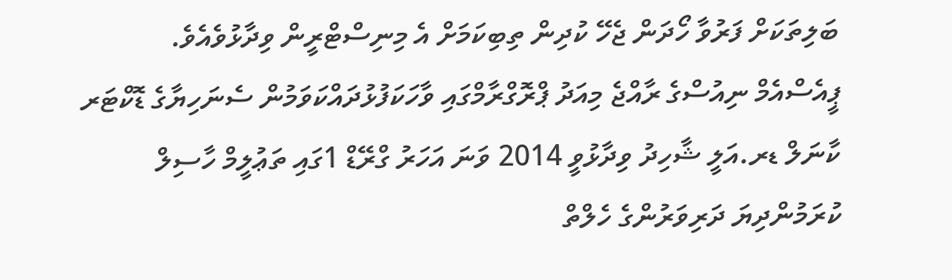ބަލިތަކަށް ފަރުވާ ހޯދަން ޖެހޭ ކުދިން ތިބިކަމަށް އެ މިނިސްޓްރީން ވިދާޅުވެއެވެ.
ޕީއެސްއެމް ނިއުސްގެ ރާއްޖެ މިއަދު ޕްރޮގްރާމްގައި ވާހަކަފުޅުދައްކަވަމުން ސެނަހިޔާގެ ޑޮކްޓަރ ކާނަލް ޑރ.އަލީ ޝާހިދު ވިދާޅުވީ 2014 ވަނަ އަހަރު ގްރޭޑް 1ގައި ތަޢުލީމް ހާސިލް ކުރަމުންދިޔަ ދަރިވަރުންގެ ހެލްތް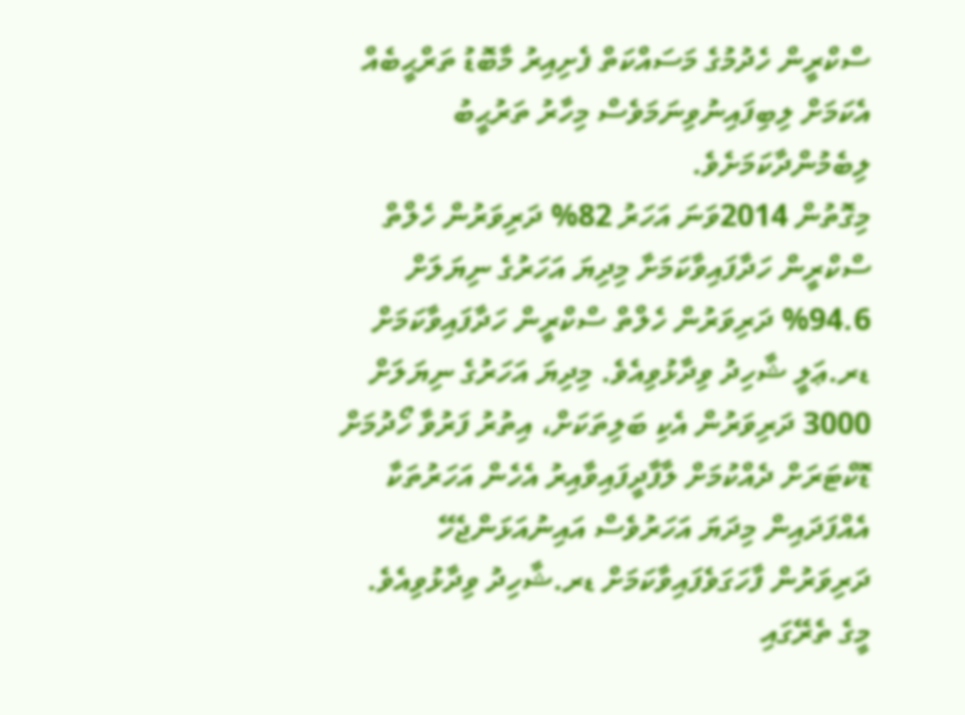ސްކްރީން ހެދުމުގެ މަސައްކަތް ފެށިއިރު މާބޮޑު ތަރްޙީބެއް އެކަމަށް ލިބިފައިނުވިނަމަވެސް މިހާރު ތަރުޙީބު ލިބެމުންދާކަމަށެވެ.
މިގޮތުން 2014ވަނަ އަހަރު 82% ދަރިވަރުން ހެލްތް ސްކްރީން ހަދާފައިވާކަމަށާ މިދިޔަ އަހަރުގެ ނިޔަލަށް 94.6% ދަރިވަރުން ހެލްތް ސްކްރީން ހަދާފައިވާކަމަށް ޑރ.ޢަލީ ޝާހިދު ވިދާޅުވިއެވެ. މިދިޔަ އަހަރުގެ ނިޔަލަށް 3000 ދަރިވަރުން އެކި ބަލިތަކަށް، އިތުރު ފަރުވާ ހޯދުމަށް ޑޮކްޓަރަށް ދެއްކުމަށް ލާފާދީފައިވާއިރު އެހެން އަހަރުތަކާ އެއްފަދައިން މިދަޔަ އަހަރުވެސް އައިނުއަޅަންޖެހޭ ދަރިވަރުން ފާހަގަވެފައިވާކަމަށް ޑރ.ޝާހިދު ވިދާޅުވިއެވެ. މީގެ ތެރޭގައި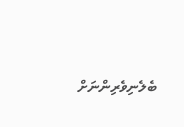ބެލެނިވެރިންނަށް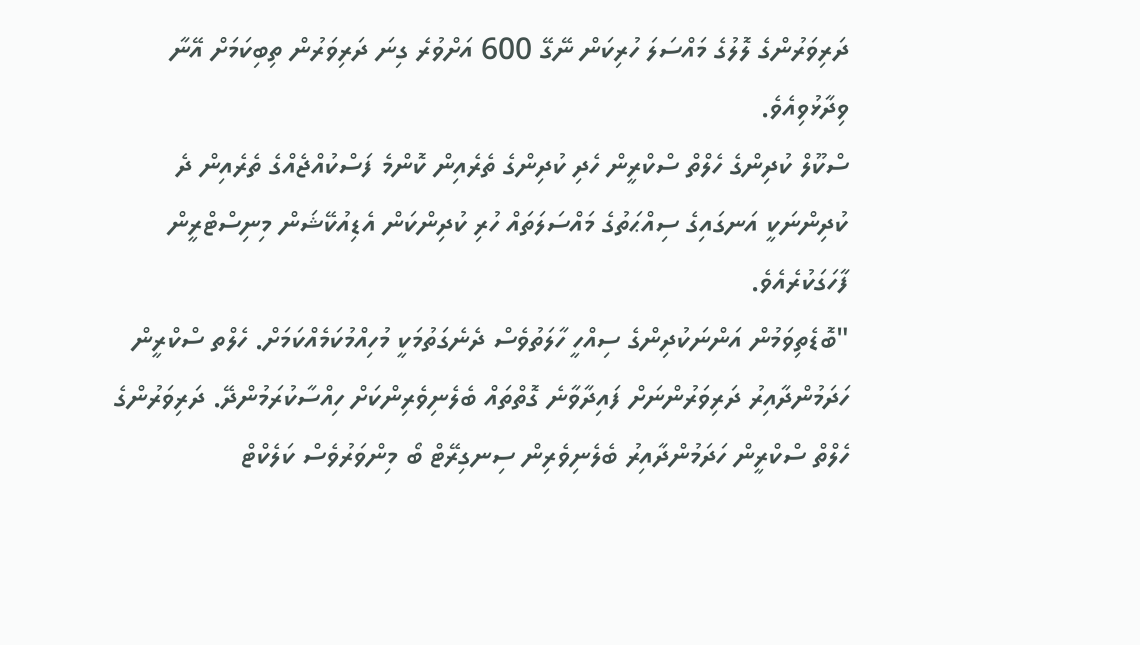ދަރިވަރުންގެ ލޮލުގެ މައްސަލަ ހުރިކަން ނޭގޭ 600 އަށްވުރެ ގިނަ ދަރިވަރުން ތިބިކަމަށް އޭނާ ވިދާޅުވިއެވެ.
ސްކޫލް ކުދިންގެ ހެލްތް ސްކްރީން ހެދި ކުދިންގެ ތެރެއިން ކޮންމެ ފަސްކުއްޖެއްގެ ތެރެއިން ދެ ކުދިންނަކީ އަނގައިގެ ސިއްޙަތުގެ މައްސަލަތައް ހުރި ކުދިންކަން އެޑިއުކޭޝަން މިނިސްޓްރީން ފާހަގަކުރެއެވެ.
"ބޮޑެތިވަމުން އަންނަކުދިންގެ ސިއްހީ ހާލަތުވެސް ދެނެގަތުމަކީ މުހިއްމުކަމެއްކަމަށް. ހެލްތ ސްކްރީން ހަދަމުންދާއިރު ދަރިވަރުންނަށް ފައިދާވާނެ ގޮތްތައް ބެލެނިވެރިންކަށް ހިއްސާކުރަމުންދޭ. ދަރިވަރުންގެ ހެލްތް ސްކްރީން ހަދަމުންދާއިރު ބެލެނިވެރިން ސިނގިރޭޓް ބޯ މިންވަރުވެސް ކަލެކްޓް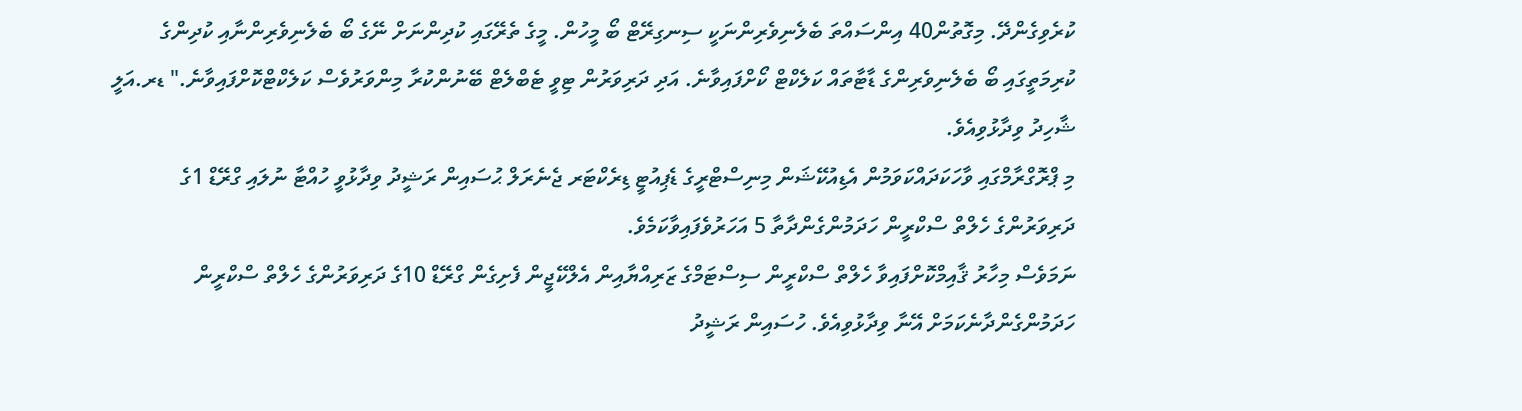ކުރެވިގެންދޭ. މިގޮތުން40 އިންސައްތަ ބެލެނިވެރިންނަކީ ސިނގިރޭޓް ބޯ މީހުން. މީގެ ތެރޭގައި ކުދިންނަށް ނޭގެ ބޯ ބެލެނިވެރިންނާއި ކުދިންގެ ކުރިމަތީގައި ބޯ ބެލެނިވެރިންގެ ޑާޓާތައް ކަލެކްޓް ކޯށްފައިވާނެ. އަދި ދަރިވަރުން ޓިވީ ޓެބްލެޓް ބޭނުންކުރާ މިންވަރުވެސް ކަލެކްޓްކޮށްފައިވާނެ." ޑރ.އަލީ ޝާހިދު ވިދާޅުވިއެވެ.
މި ޕްރޮގްރާމްގައި ވާހަކަދައްކަވަމުން އެޑިއުކޭޝަން މިނިސްޓްރީގެ ޑެޕިއުޓީ ޑިރެކްޓަރ ޖެނެރަލް ޙުސައިން ރަޝީދު ވިދާޅުވީ ހުއްޓާ ނުލައި ގްރޭޑް 1ގެ ދަރިވަރުންގެ ހެލްތް ސްކްރީން ހަދަމުންގެންދާތާ 5 އަހަރުވެފައިވާކަމެވެ.
ނަމަވެސް މިހާރު ޤާއިމްކޮށްފައިވާ ހެލްތް ސްކްރީން ސިސްޓަމްގެ ޒަރިއްޔާއިން އެލްކޭޖީން ފެށިގެން ގްރޭޑް 10ގެ ދަރިވަރުންގެ ހެލްތް ސްކްރީން ހަދަމުންގެންދާނެކަމަށް އޭނާ ވިދާޅުވިއެވެ. ހުސައިން ރަޝީދު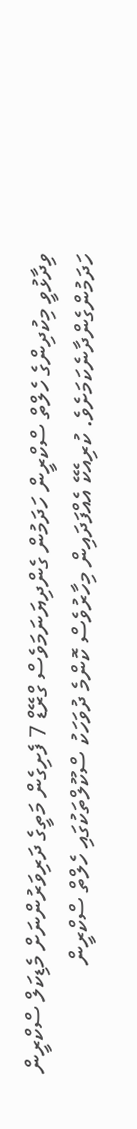ވިދާޅުވީ މިކުދިންގެ ހެލްތް ސްކްރީން ހަދަމުން ގެންދިޔަނަމަވެސް ގްރޭޑް 7 ފެށިގެން މަތީގެ ދަރިވަރުންނަށް މެޑިކަލް ސްކްރީން ހަދަމުންގެންދާނެކަމަށެވެ. ކުރިއެކޭ އެއްފަދައިން މިހާރުވެސް ކޮންމެ ދުވަހަކު ސްކޫލްތަކުގައި ހެލްތް ސްކްރީން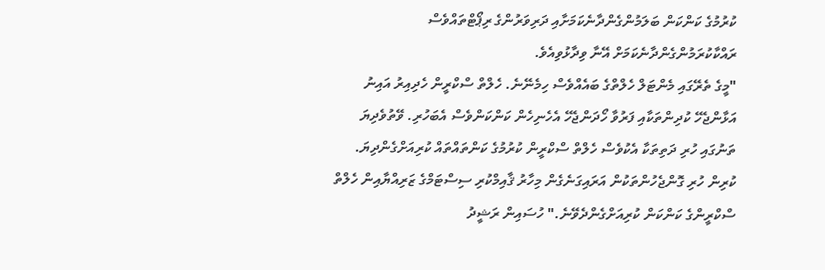ކުރުމުގެ ކަންކަން ބަލަމުންގެންދާނެކަމަށާއި ދަރިވަރުންގެ ރިޕޯޓްތައްވެސް ރައްކާކުރަމުންގެންދާނެކަމަށް އޭނާ ވިދާޅުވިއެވެ.
"މީގެ ތެރޭގައި މެންޓަލް ހެލްތްގެ ބައެއްވެސް ހިމެނޭނެ. ހެލްތް ސްކްރީން ހެދިއިރު އައިނު އަޅާންޖެހޭ ކުދިންތަކާއި ފަރުވާ ހޯދަންޖެހޭ އެހެނިހެން ކަންކަންވެސް އެބަހުރި. ވޭތުވެދިޔަ ތަނުގައި ހުރި ދަތިތަކާ އެކުވެސް ހެލްތް ސްކްރީން ކުރުމުގެ ކަންތައްތައް ކުރިއަށްގެންދިޔަ. ކުރިން ހުރި ގޮންޖެހުންތަކުން އަރައިގަނެގެން މިހާރު ޤާއިމްކުރި ސިސްޓަމްގެ ޒަރިއްޔާއިން ހެލްތް ސްކްރީންގެ ކަންކަން ކުރިއަށްގެންދެވޭނެ." ހުސައިން ރަޝީދު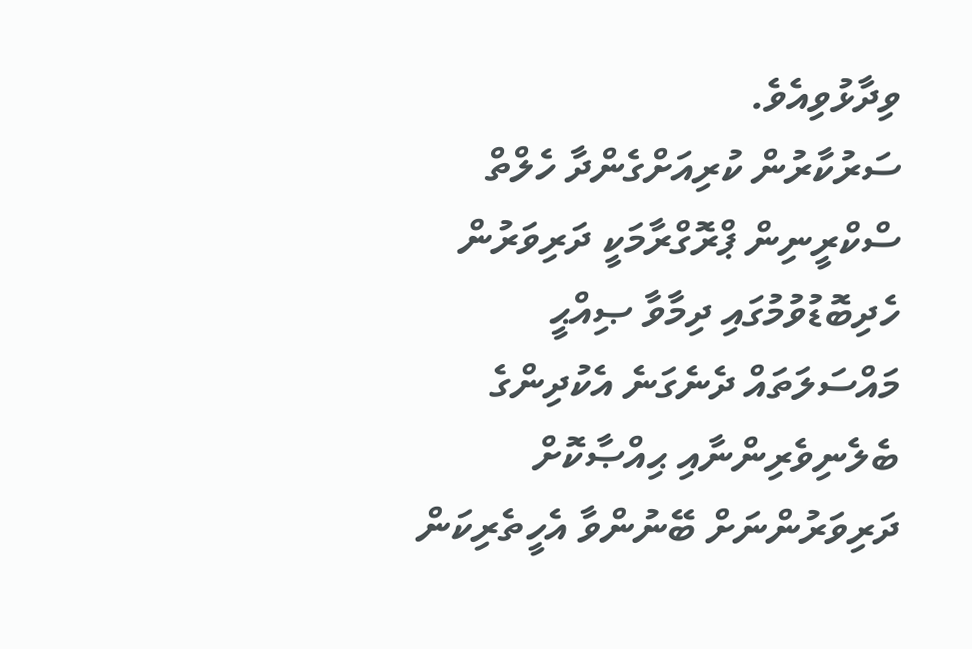ވިދާޅުވިއެވެ.
ސަރުކާރުން ކުރިއަށްގެންދާ ހެލްތް ސްކްރީނިން ޕްރޮގްރާމަކީ ދަރިވަރުން ހެދިބޮޑުވުމުގައި ދިމާވާ ޞިއްޙީ މައްސަލަތައް ދެނެގަނެ އެކުދިންގެ ބެލެނިވެރިންނާއި ޙިއްޞާކޮށް ދަރިވަރުންނަށް ބޭނުންވާ އެހީތެރިކަން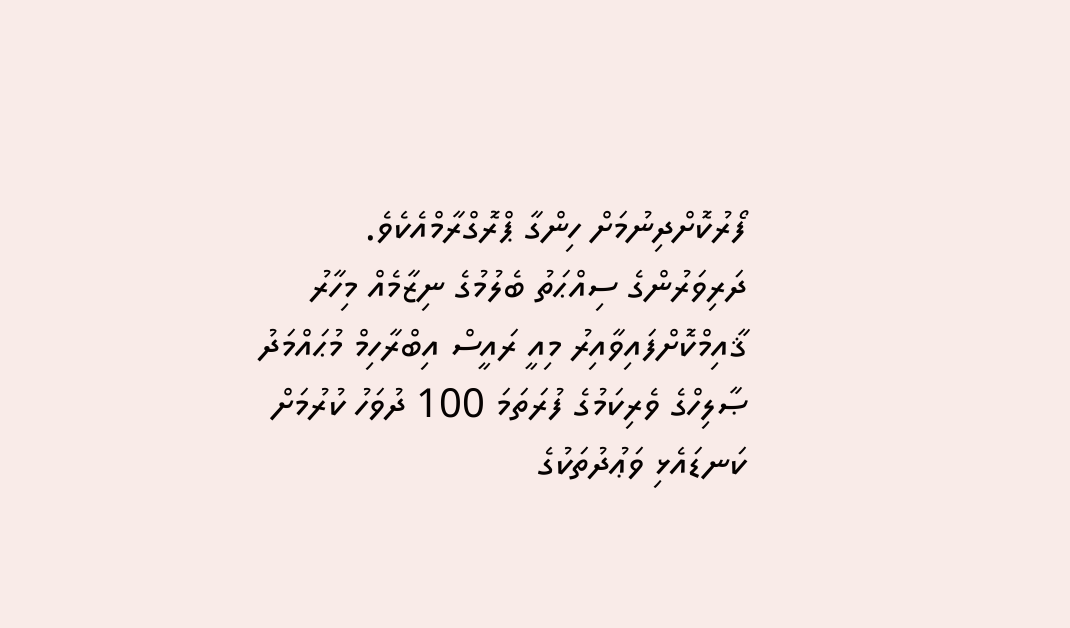ފޯރުކޮށްދިނުމަށް ހިންގާ ޕްރޮގްރާމްއެކެވެ. ދަރިވަރުންގެ ސިއްޙަތު ބެލުމުގެ ނިޒާމެއް މިހާރު ޤާއިމްކޮށްފައިވާއިރު މިއީ ރައީސް އިބްރާހިމް މުޙައްމަދު ޞާލިހްގެ ވެރިކަމުގެ ފުރަތަމަ 100 ދުވަހު ކުރުމަށް ކަނޑައެޅި ވަޢުދުތަކުގެ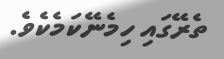ތެރޭގައި ހިމެނޭކަމެކެވެ.